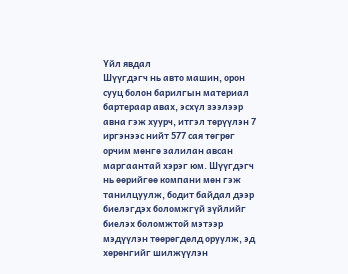Үйл явдал
Шүүгдэгч нь авто машин, орон сууц болон барилгын материал бартераар авах, эсхүл зээлээр авна гэж хуурч, итгэл төрүүлэн 7 иргэнээс нийт 577 сая төгрөг орчим мөнгө залилан авсан маргаантай хэрэг юм. Шүүгдэгч нь өөрийгөө компани мөн гэж танилцуулж, бодит байдал дээр биелэгдэх боломжгүй зүйлийг биелэх боломжтой мэтээр мэдүүлэн төөрөгдөлд оруулж, эд хөрөнгийг шилжүүлэн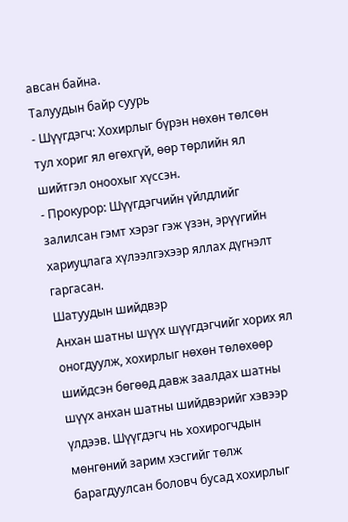авсан байна.
Талуудын байр суурь
- Шүүгдэгч: Хохирлыг бүрэн нөхөн төлсөн тул хориг ял өгөхгүй, өөр төрлийн ял шийтгэл оноохыг хүссэн.
- Прокурор: Шүүгдэгчийн үйлдлийг залилсан гэмт хэрэг гэж үзэн, эрүүгийн хариуцлага хүлээлгэхээр яллах дүгнэлт гаргасан.
Шатуудын шийдвэр
Анхан шатны шүүх шүүгдэгчийг хорих ял оногдуулж, хохирлыг нөхөн төлөхөөр шийдсэн бөгөөд давж заалдах шатны шүүх анхан шатны шийдвэрийг хэвээр үлдээв. Шүүгдэгч нь хохирогчдын мөнгөний зарим хэсгийг төлж барагдуулсан боловч бусад хохирлыг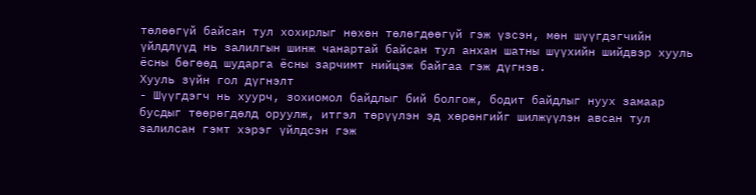төлөөгүй байсан тул хохирлыг нөхөн төлөгдөөгүй гэж үзсэн, мөн шүүгдэгчийн үйлдлүүд нь залилгын шинж чанартай байсан тул анхан шатны шүүхийн шийдвэр хууль ёсны бөгөөд шударга ёсны зарчимт нийцэж байгаа гэж дүгнэв.
Хууль зүйн гол дүгнэлт
- Шүүгдэгч нь хуурч, зохиомол байдлыг бий болгож, бодит байдлыг нуух замаар бусдыг төөрөгдөлд оруулж, итгэл төрүүлэн эд хөрөнгийг шилжүүлэн авсан тул залилсан гэмт хэрэг үйлдсэн гэж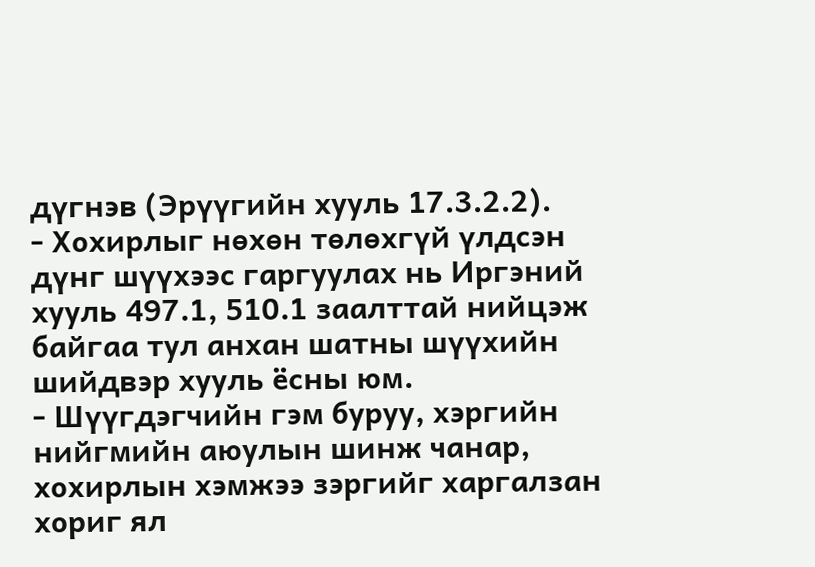дүгнэв (Эрүүгийн хууль 17.3.2.2).
- Хохирлыг нөхөн төлөхгүй үлдсэн дүнг шүүхээс гаргуулах нь Иргэний хууль 497.1, 510.1 заалттай нийцэж байгаа тул анхан шатны шүүхийн шийдвэр хууль ёсны юм.
- Шүүгдэгчийн гэм буруу, хэргийн нийгмийн аюулын шинж чанар, хохирлын хэмжээ зэргийг харгалзан хориг ял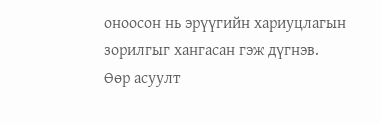оноосон нь эрүүгийн хариуцлагын зорилгыг хангасан гэж дүгнэв.
Өөр асуулт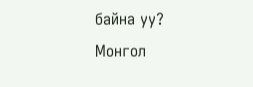байна уу?
Монгол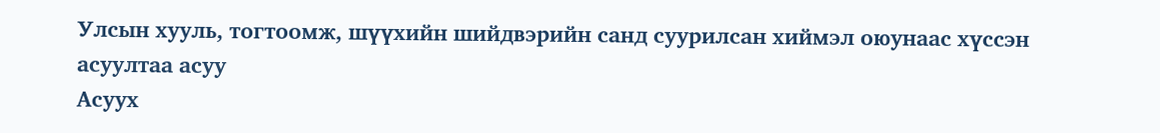Улсын хууль, тогтоомж, шүүхийн шийдвэрийн санд суурилсан хиймэл оюунаас хүссэн асуултаа асуу
Асуух